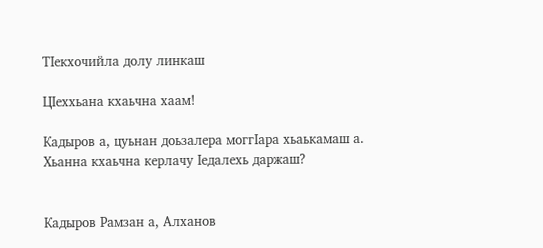ТIекхочийла долу линкаш

ЦIеххьана кхаьчна хаам!

Кадыров а, цуьнан доьзалера моггIара хьаькамаш а. Хьанна кхаьчна керлачу Iедалехь даржаш?


Кадыров Рамзан а, Алханов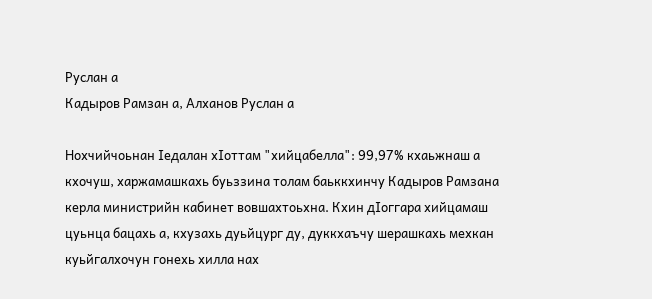Руслан а
Кадыров Рамзан а, Алханов Руслан а

Нохчийчоьнан Iедалан хIоттам "хийцабелла": 99,97% кхаьжнаш а кхочуш, харжамашкахь буьззина толам баьккхинчу Кадыров Рамзана керла министрийн кабинет вовшахтоьхна. Кхин дIоггара хийцамаш цуьнца бацахь а, кхузахь дуьйцург ду, дуккхаъчу шерашкахь мехкан куьйгалхочун гонехь хилла нах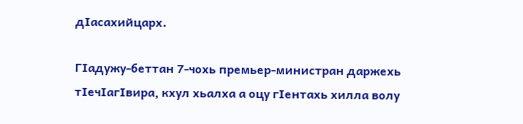дIасахийцарх.

ГIадужу-беттан 7-чохь премьер-министран даржехь тIечIагIвира, кхул хьалха а оцу гIентахь хилла волу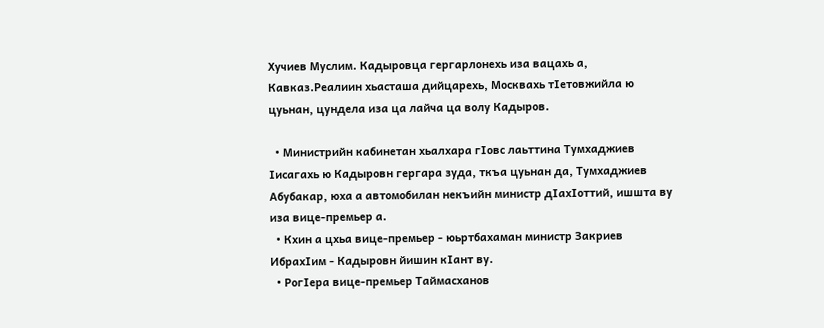Хучиев Муслим. Кадыровца гергарлонехь иза вацахь а, Кавказ.Реалиин хьасташа дийцарехь, Москвахь тIетовжийла ю цуьнан, цундела иза ца лайча ца волу Кадыров.

  • Министрийн кабинетан хьалхара гIовс лаьттина Тумхаджиев Iисагахь ю Кадыровн гергара зуда, ткъа цуьнан да, Тумхаджиев Абубакар, юха а автомобилан некъийн министр дIахIоттий, ишшта ву иза вице-премьер а.
  • Кхин а цхьа вице-премьер - юьртбахаман министр Закриев ИбрахIим - Кадыровн йишин кIант ву.
  • РогIера вице-премьер Таймасханов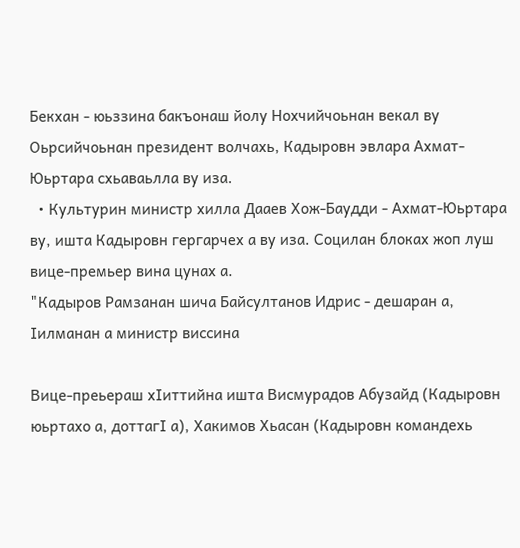Бекхан - юьззина бакъонаш йолу Нохчийчоьнан векал ву Оьрсийчоьнан президент волчахь, Кадыровн эвлара Ахмат-Юьртара схьаваьлла ву иза.
  • Культурин министр хилла Дааев Хож-Баудди - Ахмат-Юьртара ву, ишта Кадыровн гергарчех а ву иза. Социлан блоках жоп луш вице-премьер вина цунах а.
"Кадыров Рамзанан шича Байсултанов Идрис - дешаран а, Iилманан а министр виссина

Вице-преьераш хIиттийна ишта Висмурадов Абузайд (Кадыровн юьртахо а, доттагI а), Хакимов Хьасан (Кадыровн командехь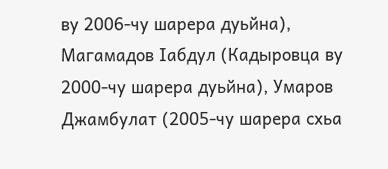ву 2006-чу шарера дуьйна), Магамадов Iабдул (Кадыровца ву 2000-чу шарера дуьйна), Умаров Джамбулат (2005-чу шарера схьа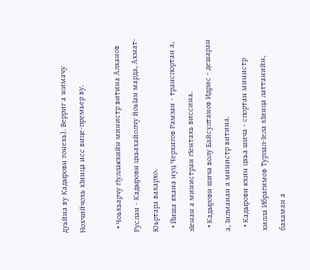дуьйна ву Кадыровн гонехь). Верриг а жимачу Нохчийчохь хIинца исс вице-премьер ву.

  • Чоьхьарчу гIуллакхийн министр витина Алханов Руслан - Кадыровн цхьахайолчу йоьIан марда, Ахмат-Юьртара вахархо.
  • Йиша яхана нуц Черхигов Рамзан - транспортан а, зIенан а министран гIентахь виссина.
  • Кадыровн шича волу Байсултанов Идрис - дешаран а, Iилманан а министр витина.
  • Кадыровн кхин цхьа шича - спортан министр хилла Ибрагимов Турпал-Iела хIинца латтанийн, бахаман а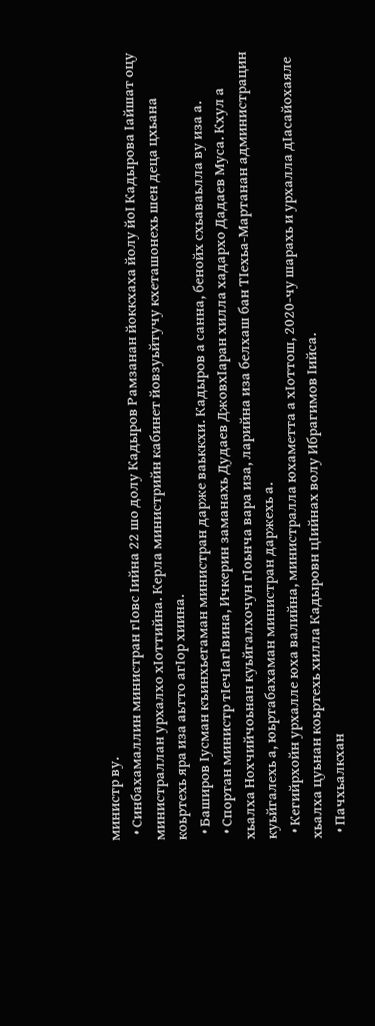министр ву.
  • Синбахамаллин министран гIовс Iийна 22 шо долу Кадыров Рамзанан йоккхаха йолу йоI Кадырова Iайшат оцу министраллан урхалхо хIоттийна. Керла министрийн кабинет йовзуьйтучу кхеташонехь шен деца цхьана коьртехь яра иза аьтто агIор хиина.
  • Баширов Iусман къинхьегаман министран дарже ваьккхи. Кадыров а санна, бенойх схьаваьлла ву иза а.
  • Спортан министр тIечIагIвина, Ичкерин заманахь Дудаев ДжовхIаран хилла хадархо Дадаев Муса. Кхул а хьалха Нохчийчоьнан куьйгалхочун гIоьнча вара иза, ларийна иза белхаш бан ТIехьа-Мартанан администрацин куьйгалехь а, юьртабахаман министран даржехь а.
  • Кегийрхойн урхалле юха валийна, министралла юхаметта а хIоттош, 2020-чу шарахь и урхалла дIасайохаяле хьалха цуьнан коьртехь хилла Кадыровн цIийнах волу Ибрагимов Iийса.
  • Пачхьалкхан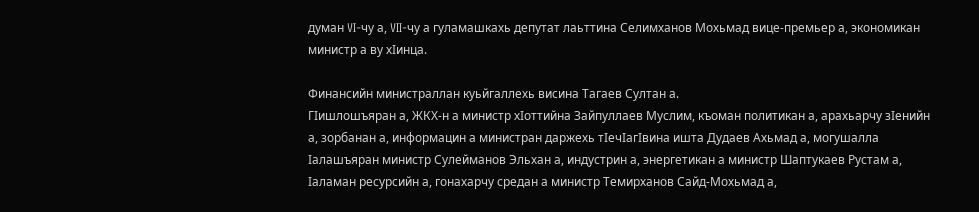думан VI-чу а, VII-чу а гуламашкахь депутат лаьттина Селимханов Мохьмад вице-премьер а, экономикан министр а ву хIинца.

Финансийн министраллан куьйгаллехь висина Тагаев Султан а.
ГIишлошъяран а, ЖКХ-н а министр хIоттийна Зайпуллаев Муслим, къоман политикан а, арахьарчу зIенийн а, зорбанан а, информацин а министран даржехь тIечIагIвина ишта Дудаев Ахьмад а, могушалла Iалашъяран министр Сулейманов Эльхан а, индустрин а, энергетикан а министр Шаптукаев Рустам а, Iаламан ресурсийн а, гонахарчу средан а министр Темирханов Сайд-Мохьмад а,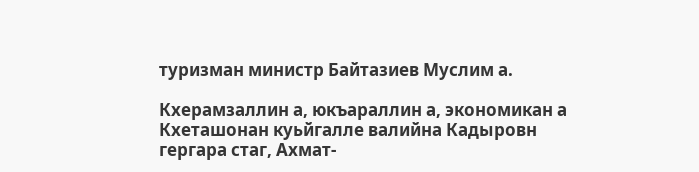туризман министр Байтазиев Муслим а.

Кхерамзаллин а, юкъараллин а, экономикан а Кхеташонан куьйгалле валийна Кадыровн гергара стаг, Ахмат-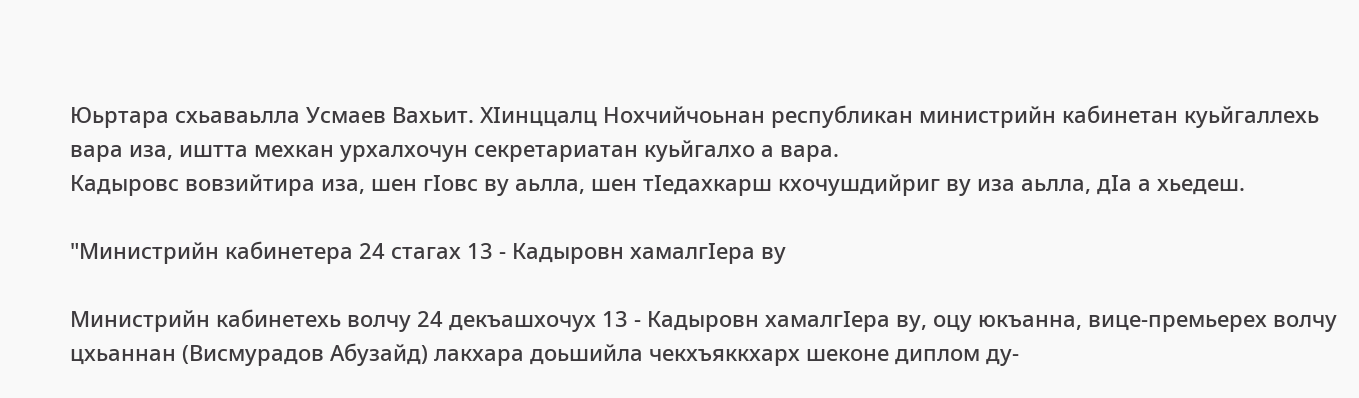Юьртара схьаваьлла Усмаев Вахьит. ХIинццалц Нохчийчоьнан республикан министрийн кабинетан куьйгаллехь вара иза, иштта мехкан урхалхочун секретариатан куьйгалхо а вара.
Кадыровс вовзийтира иза, шен гIовс ву аьлла, шен тIедахкарш кхочушдийриг ву иза аьлла, дIа а хьедеш.

"Министрийн кабинетера 24 стагах 13 - Кадыровн хамалгӀера ву

Министрийн кабинетехь волчу 24 декъашхочух 13 - Кадыровн хамалгIера ву, оцу юкъанна, вице-премьерех волчу цхьаннан (Висмурадов Абузайд) лакхара доьшийла чекхъяккхарх шеконе диплом ду-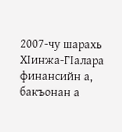2007-чу шарахь ХIинжа-ГIалара финансийн а, бакъонан а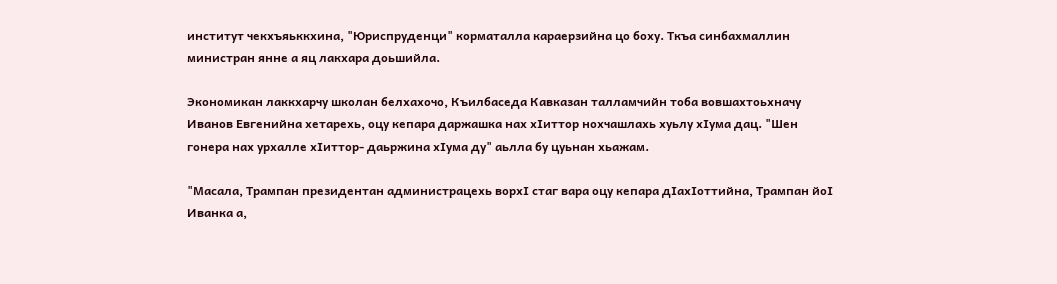институт чекхъяьккхина, "Юриспруденци" корматалла караерзийна цо боху. Ткъа синбахмаллин министран янне а яц лакхара доьшийла.

Экономикан лаккхарчу школан белхахочо, Къилбаседа Кавказан талламчийн тоба вовшахтоьхначу Иванов Евгенийна хетарехь, оцу кепара даржашка нах хIиттор нохчашлахь хуьлу хIума дац. "Шен гонера нах урхалле хIиттор- даьржина хIума ду" аьлла бу цуьнан хьажам.

"Масала, Трампан президентан администрацехь ворхI стаг вара оцу кепара дIахIоттийна, Трампан йоI Иванка а,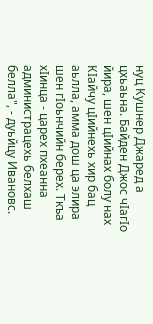нуц Кушнер Джаред а цхьаьна. Байден Джос чIагIо йира, шен цIийнах болу нах КIайчу цIийнехь хир бац аьлла, амма дош ца элира шен гIоьнчийн берех. Ткъа хIинца - царех пхеанна администрацехь белхаш белла", - дуьйцу Ивановс.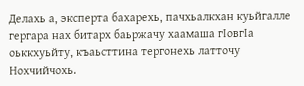Делахь а, эксперта бахарехь, пачхьалкхан куьйгалле гергара нах битарх баьржачу хаамаша гIовгIа оьккхуьйту, къаьсттина тергонехь латточу Нохчийчохь.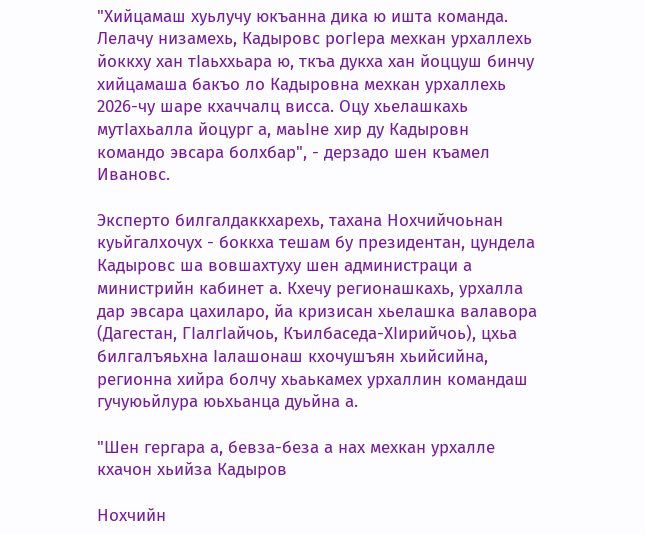"Хийцамаш хуьлучу юкъанна дика ю ишта команда. Лелачу низамехь, Кадыровс рогIера мехкан урхаллехь йоккху хан тIаьххьара ю, ткъа дукха хан йоццуш бинчу хийцамаша бакъо ло Кадыровна мехкан урхаллехь 2026-чу шаре кхаччалц висса. Оцу хьелашкахь мутIахьалла йоцург а, маьIне хир ду Кадыровн командо эвсара болхбар", - дерзадо шен къамел Ивановс.

Эксперто билгалдаккхарехь, тахана Нохчийчоьнан куьйгалхочух - боккха тешам бу президентан, цундела Кадыровс ша вовшахтуху шен администраци а министрийн кабинет а. Кхечу регионашкахь, урхалла дар эвсара цахиларо, йа кризисан хьелашка валавора (Дагестан, ГIалгIайчоь, Къилбаседа-ХIирийчоь), цхьа билгалъяьхна Iалашонаш кхочушъян хьийсийна, регионна хийра болчу хьаькамех урхаллин командаш гучуюьйлура юьхьанца дуьйна а.

"Шен гергара а, бевза-беза а нах мехкан урхалле кхачон хьийза Кадыров

Нохчийн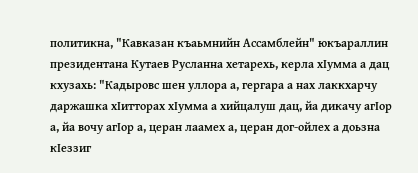политикна, "Кавказан къаьмнийн Ассамблейн" юкъараллин президентана Кутаев Русланна хетарехь, керла хIумма а дац кхузахь: "Кадыровс шен уллора а, гергара а нах лаккхарчу даржашка хIитторах хIумма а хийцалуш дац, йа дикачу агIор а, йа вочу агIор а, церан лаамех а, церан дог-ойлех а доьзна кIеззиг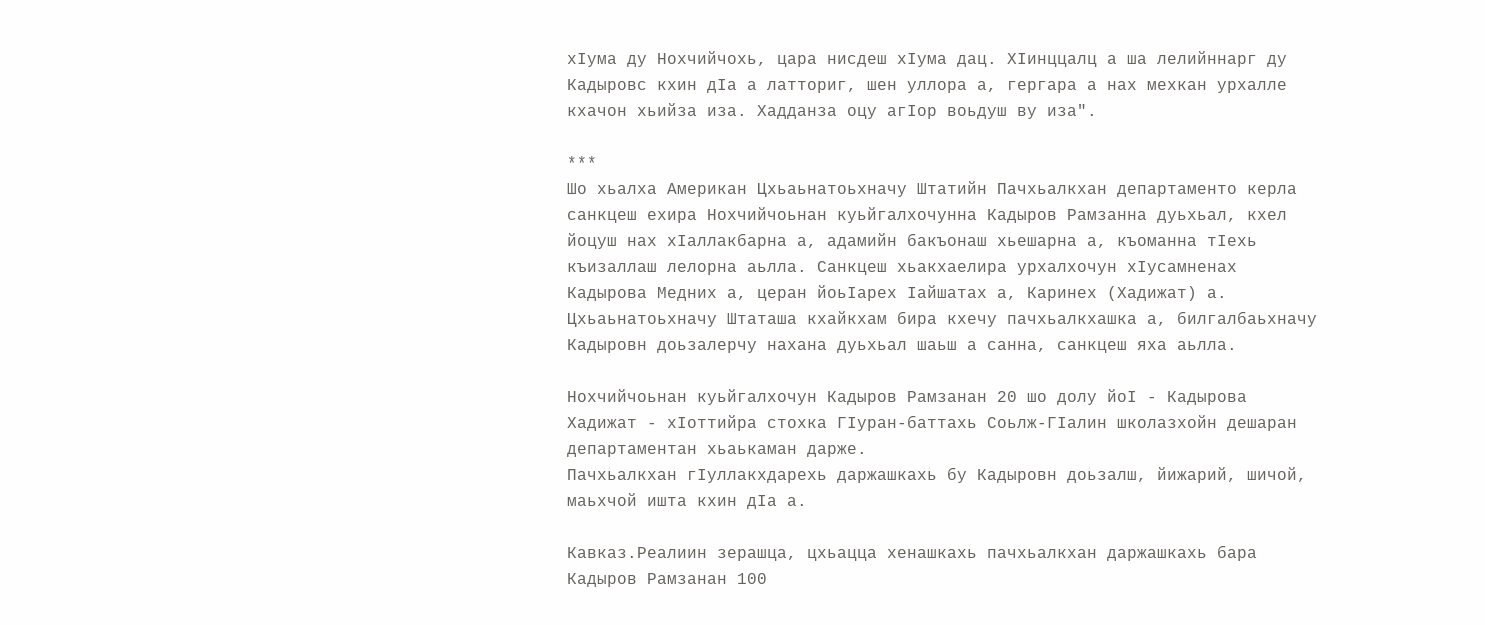хIума ду Нохчийчохь, цара нисдеш хIума дац. ХIинццалц а ша лелийннарг ду Кадыровс кхин дIа а латториг, шен уллора а, гергара а нах мехкан урхалле кхачон хьийза иза. Хадданза оцу агIор воьдуш ву иза".

***
Шо хьалха Американ Цхьаьнатоьхначу Штатийн Пачхьалкхан департаменто керла санкцеш ехира Нохчийчоьнан куьйгалхочунна Кадыров Рамзанна дуьхьал, кхел йоцуш нах хIаллакбарна а, адамийн бакъонаш хьешарна а, къоманна тIехь къизаллаш лелорна аьлла. Санкцеш хьакхаелира урхалхочун хIусамненах Кадырова Медних а, церан йоьIарех Iайшатах а, Каринех (Хадижат) а. Цхьаьнатоьхначу Штаташа кхайкхам бира кхечу пачхьалкхашка а, билгалбаьхначу Кадыровн доьзалерчу нахана дуьхьал шаьш а санна, санкцеш яха аьлла.

Нохчийчоьнан куьйгалхочун Кадыров Рамзанан 20 шо долу йоI - Кадырова Хадижат - хIоттийра стохка ГIуран-баттахь Соьлж-ГIалин школазхойн дешаран департаментан хьаькаман дарже.
Пачхьалкхан гIуллакхдарехь даржашкахь бу Кадыровн доьзалш, йижарий, шичой, маьхчой ишта кхин дIа а.

Кавказ.Реалиин зерашца, цхьацца хенашкахь пачхьалкхан даржашкахь бара Кадыров Рамзанан 100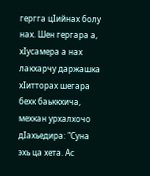гергга цIийнах болу нах. Шен гергара а, хIусамера а нах лакхарчу даржашка хIитторах шегара бехк баьккхича, мехкан урхалхочо дIахьедира: "Суна эхь ца хета. Ас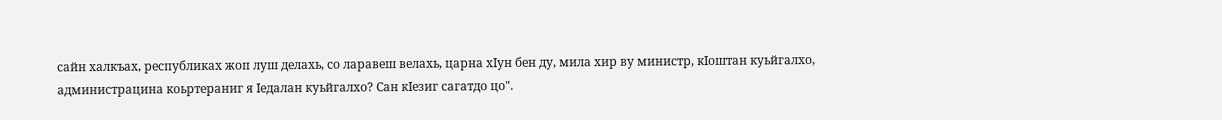сайн халкъах, республиках жоп луш делахь, со ларавеш велахь, царна хIун бен ду, мила хир ву министр, кIоштан куьйгалхо, администрацина коьртераниг я Iедалан куьйгалхо? Сан кIезиг сагатдо цо".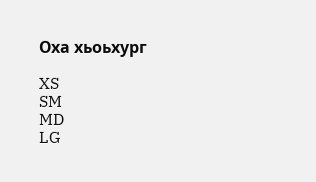Оха хьоьхург

XS
SM
MD
LG